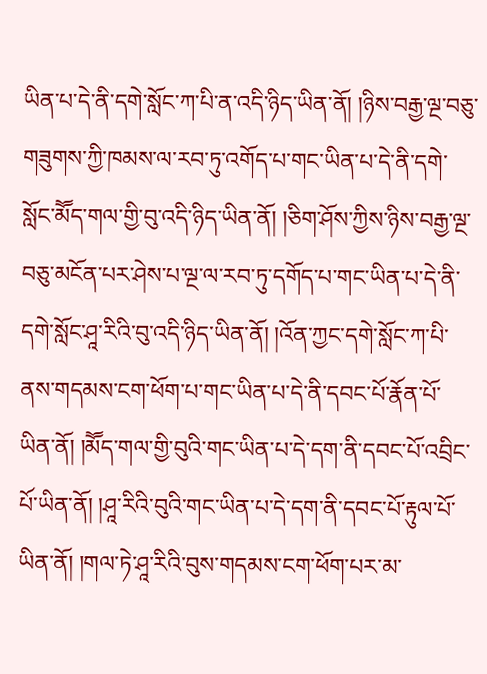ཡིན་པ་དེ་ནི་དགེ་སློང་ཀ་པི་ན་འདི་ཉིད་ཡིན་ནོ། །ཉིས་བརྒྱ་ལྔ་བཅུ་གཟུགས་ཀྱི་ཁམས་ལ་རབ་ཏུ་འགོད་པ་གང་ཡིན་པ་དེ་ནི་དགེ་སློང་མཽད་གལ་གྱི་བུ་འདི་ཉིད་ཡིན་ནོ། །ཅིག་ཤོས་ཀྱིས་ཉིས་བརྒྱ་ལྔ་བཅུ་མངོན་པར་ཤེས་པ་ལྔ་ལ་རབ་ཏུ་དགོད་པ་གང་ཡིན་པ་དེ་ནི་དགེ་སློང་ཤཱ་རིའི་བུ་འདི་ཉིད་ཡིན་ནོ། །འོན་ཀྱང་དགེ་སློང་ཀ་པི་ནས་གདམས་ངག་ཕོག་པ་གང་ཡིན་པ་དེ་ནི་དབང་པོ་རྣོན་པོ་ཡིན་ནོ། །མཽད་གལ་གྱི་བུའི་གང་ཡིན་པ་དེ་དག་ནི་དབང་པོ་འབྲིང་པོ་ཡིན་ནོ། །ཤཱ་རིའི་བུའི་གང་ཡིན་པ་དེ་དག་ནི་དབང་པོ་རྟུལ་པོ་ཡིན་ནོ། །གལ་ཏེ་ཤཱ་རིའི་བུས་གདམས་ངག་ཕོག་པར་མ་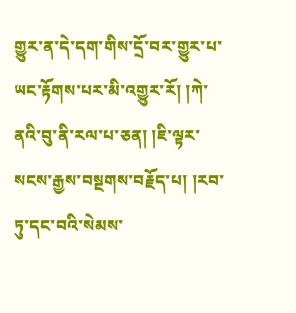གྱུར་ན་དེ་དག་གིས་དྲོ་བར་གྱུར་པ་ཡང་རྟོགས་པར་མི་འགྱུར་རོ། །ཀེ་ནའི་བུ་ནི་རལ་པ་ཅན། །ཇི་ལྟར་སངས་རྒྱས་བསྔགས་བརྗོད་པ། །རབ་ཏུ་དང་བའི་སེམས་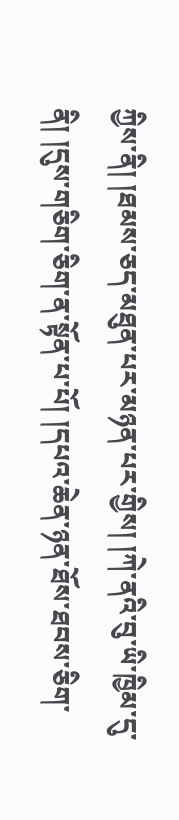ཀྱིས་ནི། །ཐམས་ཅད་མཐུན་པར་མཉན་པར་གྱིས། །ཀེ་ནའི་བུ་ཡི་ཁྱིམ་དུ་ནི། །དུས་གཅིག་ཅིག་ན་སྟོན་པ་པོ། །དཔའ་ཆེན་ཉན་ཐོས་ཐབས་ཅིག་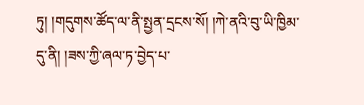ཏུ། །གདུགས་ཚོད་ལ་ནི་སྤྱན་དྲངས་སོ། །ཀེ་ནའི་བུ་ཡི་ཁྱིམ་དུ་ནི། །ཟས་ཀྱི་ཞལ་ཏ་བྱེད་པ་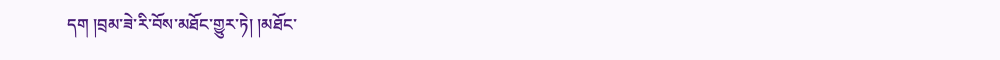དག །བྲམ་ཟེ་རི་བོས་མཐོང་གྱུར་ཏེ། །མཐོང་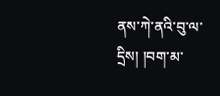ནས་ཀེ་ནའི་བུ་ལ་དྲིས། །བག་མ་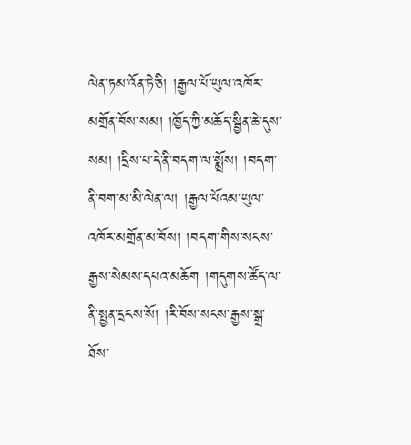ལེན་ཏམ་འོན་ཏེ་ཅི། །རྒྱལ་པོ་ཡུལ་འཁོར་མགྲོན་བོས་སམ། །ཁྱོད་ཀྱི་མཆོད་སྦྱིན་ཆེ་དུས་སམ། །དྲིས་པ་དེ་ནི་བདག་ལ་སྨྲོས། །བདག་ནི་བག་མ་མི་ལེན་ལ། །རྒྱལ་པོའམ་ཡུལ་འཁོར་མགྲོན་མ་བོས། །བདག་གིས་སངས་རྒྱས་སེམས་དཔའ་མཆོག །གདུགས་ཚོད་ལ་ནི་སྤྱན་དྲངས་སོ། །རི་བོས་སངས་རྒྱས་སྒྲ་ཐོས་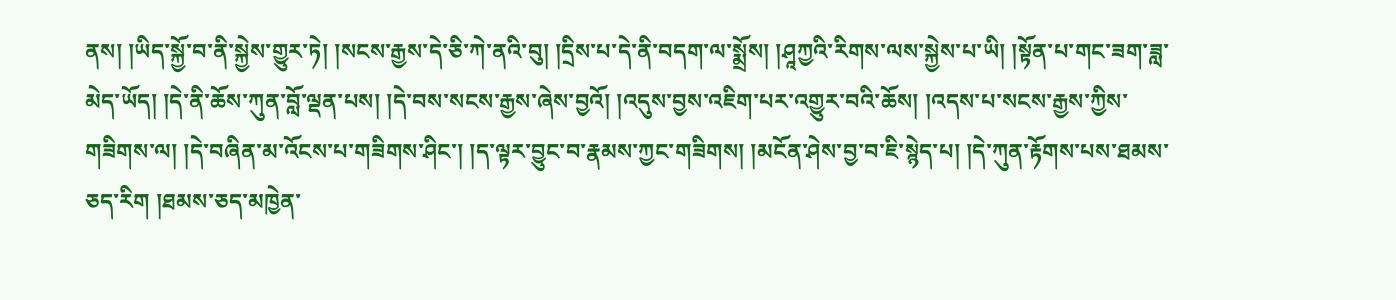ནས། །ཡིད་སྐྱོ་བ་ནི་སྐྱེས་གྱུར་ཏེ། །སངས་རྒྱས་དེ་ཅི་ཀེ་ནའི་བུ། །དྲིས་པ་དེ་ནི་བདག་ལ་སྨྲོས། །ཤཱཀྱའི་རིགས་ལས་སྐྱེས་པ་ཡི། །སྟོན་པ་གང་ཟག་ཟླ་མེད་ཡོད། །དེ་ནི་ཆོས་ཀུན་བློ་ལྡན་པས། །དེ་བས་སངས་རྒྱས་ཞེས་བྱའོ། །འདུས་བྱས་འཇིག་པར་འགྱུར་བའི་ཆོས། །འདས་པ་སངས་རྒྱས་ཀྱིས་གཟིགས་ལ། །དེ་བཞིན་མ་འོངས་པ་གཟིགས་ཤིང་། །ད་ལྟར་བྱུང་བ་རྣམས་ཀྱང་གཟིགས། །མངོན་ཤེས་བྱ་བ་ཇི་སྙེད་པ། །དེ་ཀུན་རྟོགས་པས་ཐམས་ཅད་རིག །ཐམས་ཅད་མཁྱེན་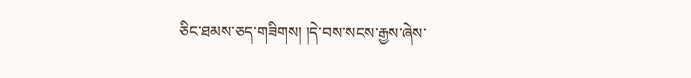ཅིང་ཐམས་ཅད་གཟིགས། །དེ་བས་སངས་རྒྱས་ཞེས་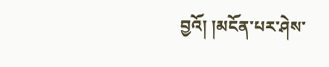བྱའོ། །མངོན་པར་ཤེས་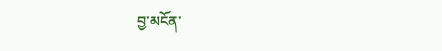བྱ་མངོན་